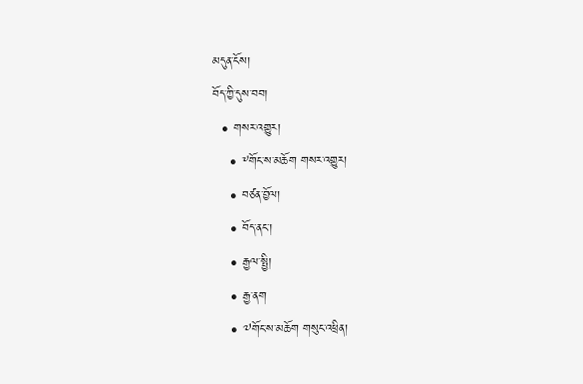མདུན་ངོས།
བོད་ཀྱི་དུས་བབ།
  • གསར་འགྱུར།
    • ༸གོང་ས་མཆོག གསར་འགྱུར།
    • བཙན་བྱོལ།
    • བོད་ནང་།
    • རྒྱལ་སྤྱི།
    • རྒྱ་ནག
    • ༧གོང་ས་མཆོག གསུང་འཕྲིན།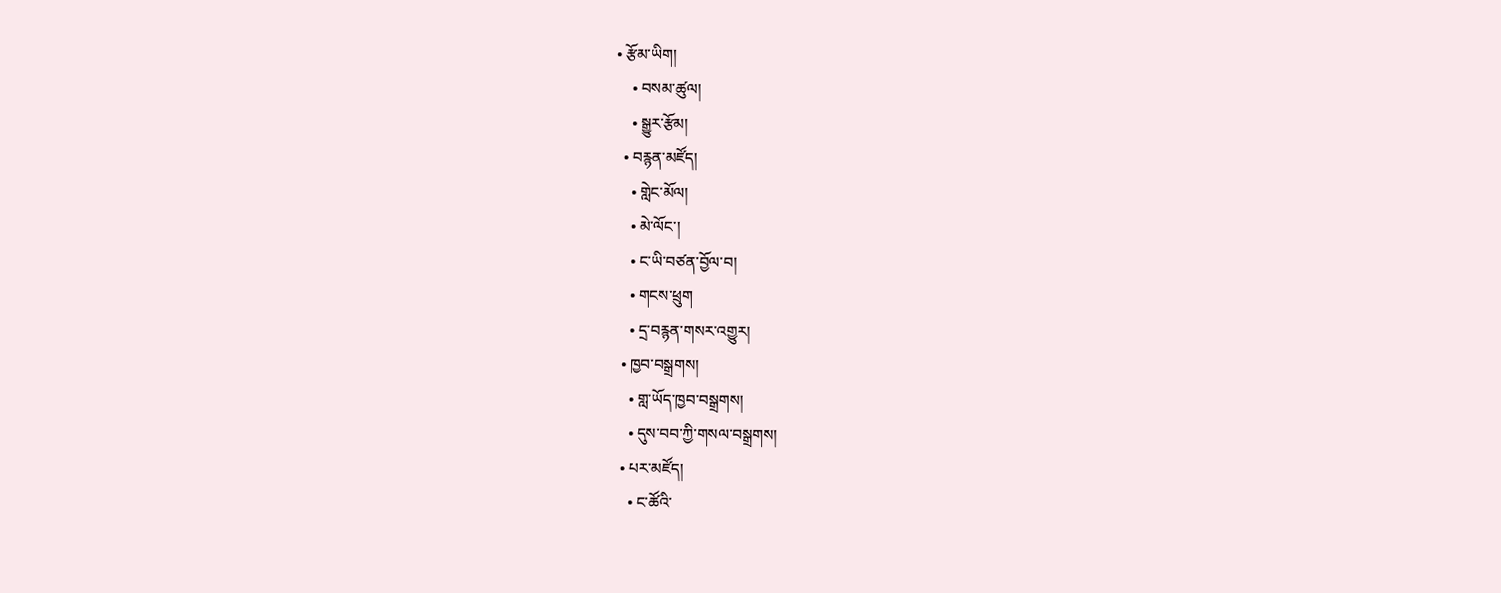• རྩོམ་ཡིག།
    • བསམ་ཚུལ།
    • སྒྱུར་རྩོམ།
  • བརྙན་མཛོད།
    • གླེང་མོལ།
    • མེ་ལོང་།
    • ང་ཡི་བཙན་བྱོལ་བ།
    • གངས་ཕྲུག
    • དྲ་བརྙན་གསར་འགྱུར།
  • ཁྱབ་བསྒྲགས།
    • གླ་ཡོད་ཁྱབ་བསྒྲགས།
    • དུས་བབ་ཀྱི་གསལ་བསྒྲགས།
  • པར་མཛོད།
    • ང་ཚོའི་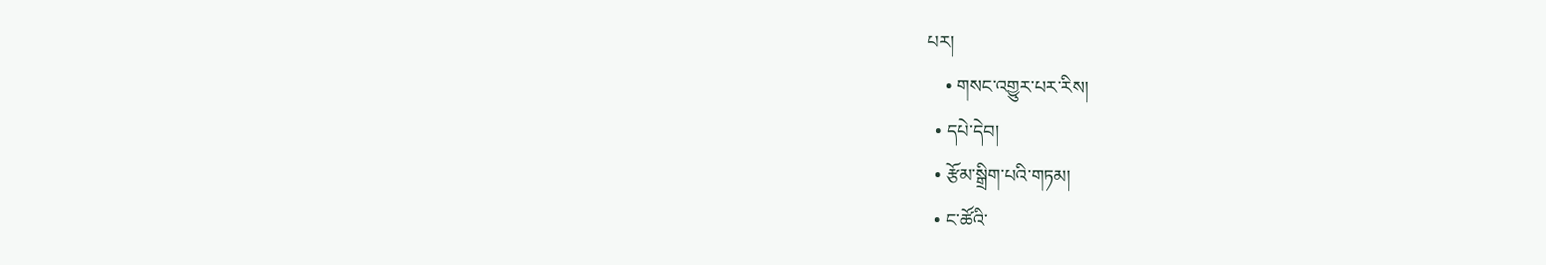པར།
    • གསང་འགྱུར་པར་རིས།
  • དཔེ་དེབ།
  • རྩོམ་སྒྲིག་པའི་གཏམ།
  • ང་ཚོའི་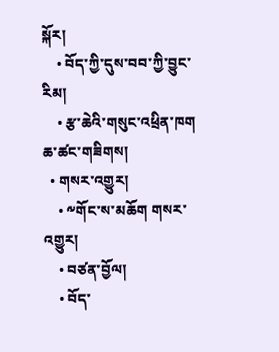སྐོར།
    • བོད་ཀྱི་དུས་བབ་ཀྱི་བྱུང་རིམ།
    • རྩ་ཆེའི་གསུང་འཕྲིན་ཁག
ཆ་ཚང་གཟིགས།
  • གསར་འགྱུར།
    • ༸གོང་ས་མཆོག གསར་འགྱུར།
    • བཙན་བྱོལ།
    • བོད་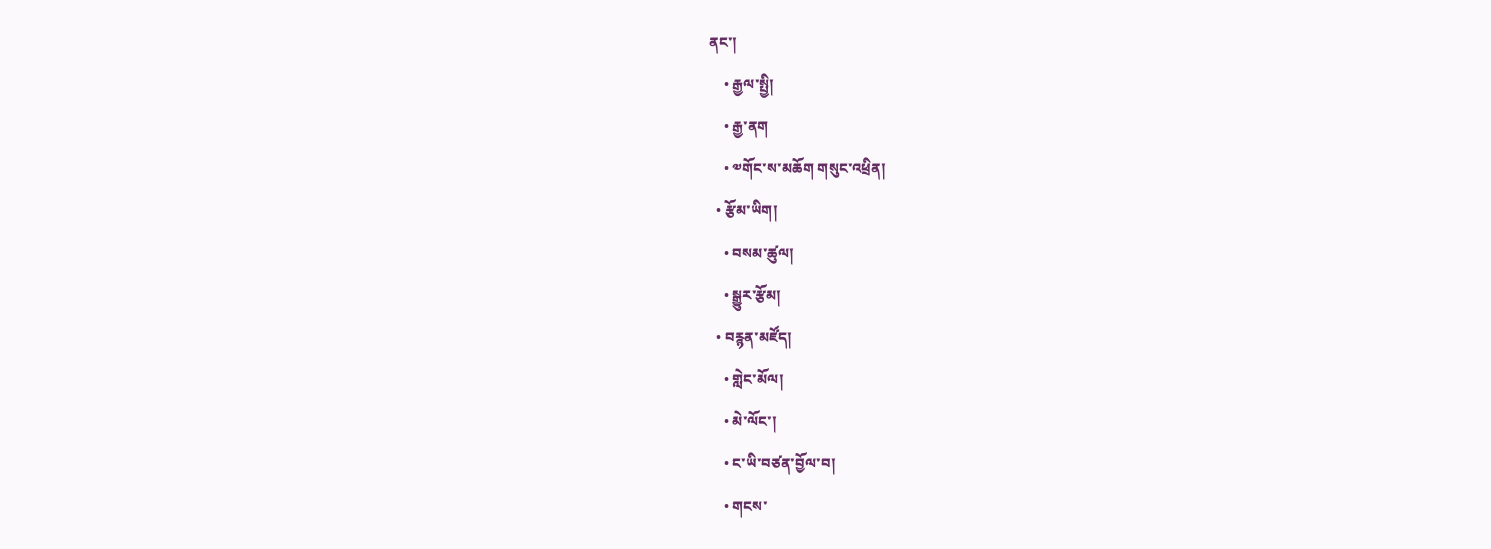ནང་།
    • རྒྱལ་སྤྱི།
    • རྒྱ་ནག
    • ༧གོང་ས་མཆོག གསུང་འཕྲིན།
  • རྩོམ་ཡིག།
    • བསམ་ཚུལ།
    • སྒྱུར་རྩོམ།
  • བརྙན་མཛོད།
    • གླེང་མོལ།
    • མེ་ལོང་།
    • ང་ཡི་བཙན་བྱོལ་བ།
    • གངས་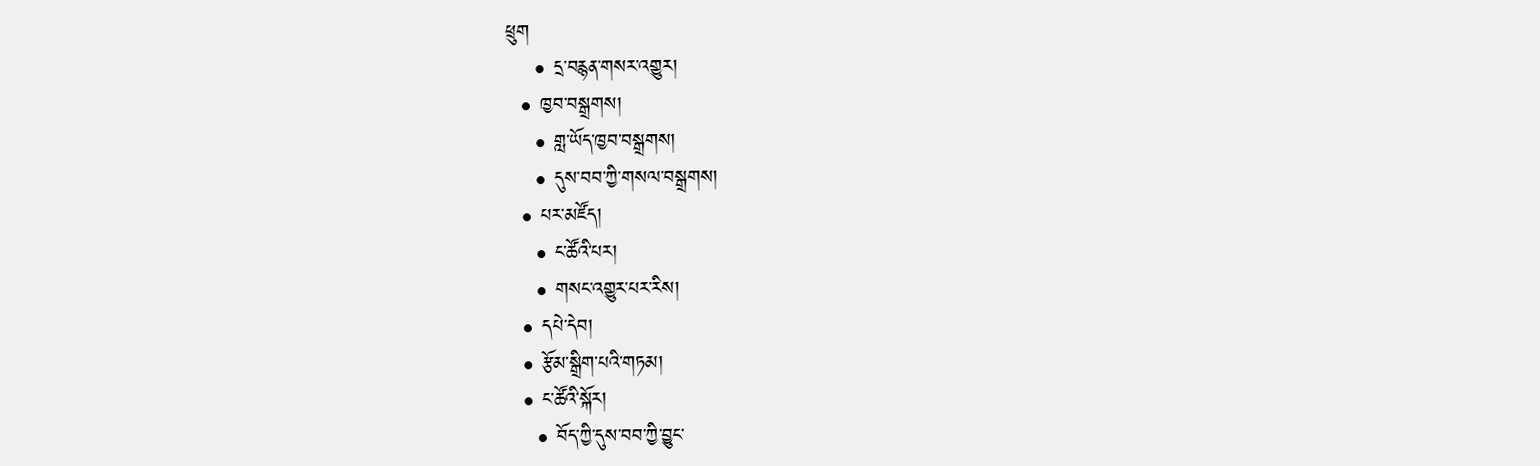ཕྲུག
    • དྲ་བརྙན་གསར་འགྱུར།
  • ཁྱབ་བསྒྲགས།
    • གླ་ཡོད་ཁྱབ་བསྒྲགས།
    • དུས་བབ་ཀྱི་གསལ་བསྒྲགས།
  • པར་མཛོད།
    • ང་ཚོའི་པར།
    • གསང་འགྱུར་པར་རིས།
  • དཔེ་དེབ།
  • རྩོམ་སྒྲིག་པའི་གཏམ།
  • ང་ཚོའི་སྐོར།
    • བོད་ཀྱི་དུས་བབ་ཀྱི་བྱུང་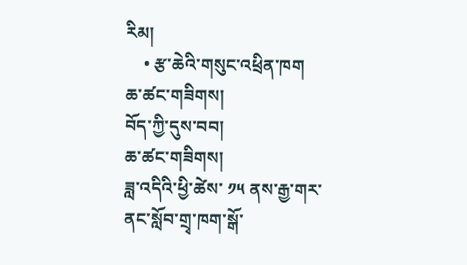རིམ།
    • རྩ་ཆེའི་གསུང་འཕྲིན་ཁག
ཆ་ཚང་གཟིགས།
བོད་ཀྱི་དུས་བབ།
ཆ་ཚང་གཟིགས།
ཟླ་འདིའི་ཕྱི་ཚེས་ ༡༥ ནས་རྒྱ་གར་ནང་སློབ་གྲྭ་ཁག་སྒོ་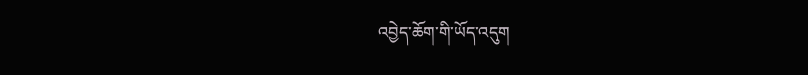འབྱེད་ཆོག་གི་ཡོད་འདུག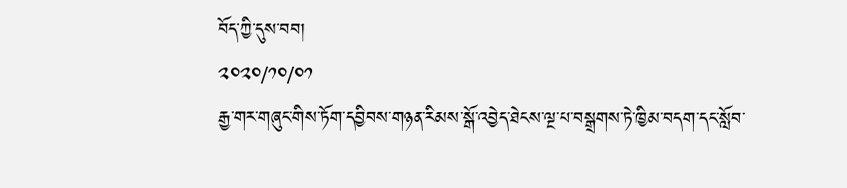བོད་ཀྱི་དུས་བབ།
༢༠༢༠/༡༠/༠༡
རྒྱ་གར་གཞུང་གིས་ཏོག་དབྱིབས་གཉན་རིམས་སྒོ་འབྱེད་ཐེངས་ལྔ་པ་བསྒྲགས་ཏེ་ཁྱིམ་བདག་དང་སློབ་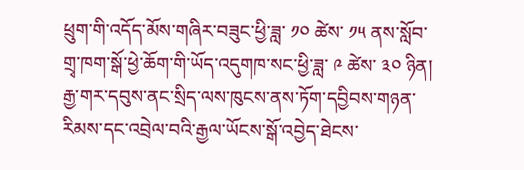ཕྲུག་གི་འདོད་མོས་གཞིར་བཟུང་ཕྱི་ཟླ་ ༡༠ ཚེས་ ༡༥ ནས་སློབ་གྲྭ་ཁག་སྒོ་ཕྱེ་ཆོག་གི་ཡོད་འདུགཁ་སང་ཕྱི་ཟླ་ ༩ ཚེས་ ༣༠ ཉིན། རྒྱ་གར་དབུས་ནང་སྲིད་ལས་ཁུངས་ནས་ཏོག་དབྱིབས་གཉན་རིམས་དང་འབྲེལ་བའི་རྒྱལ་ཡོངས་སྒོ་འབྱེད་ཐེངས་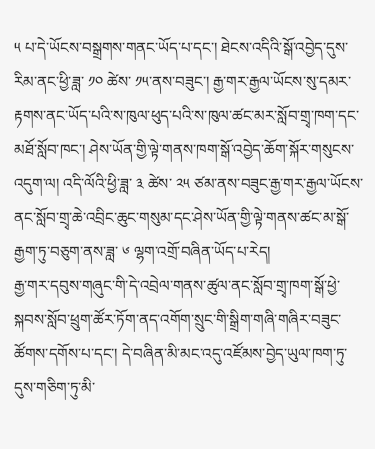༥ པ་དེ་ཡོངས་བསྒྲགས་གནང་ཡོད་པ་དང་། ཐེངས་འདིའི་སྒོ་འབྱེད་དུས་རིམ་ནང་ཕྱི་ཟླ་ ༡༠ ཚེས་ ༡༥་ནས་བཟུང་། རྒྱ་གར་རྒྱལ་ཡོངས་སུ་དམར་རྟགས་ནང་ཡོད་པའི་ས་ཁུལ་ཕུད་པའི་ས་ཁུལ་ཚང་མར་སློབ་གྲྭ་ཁག་དང་མཐོ་སློབ་ཁང་། ཤེས་ཡོན་གྱི་ལྟེ་གནས་ཁག་སྒོ་འབྱེད་ཆོག་སྐོར་གསུངས་འདུག་ལ། འདི་ལོའི་ཕྱི་ཟླ་ ༣ ཚེས་ ༢༥ ཙམ་ནས་བཟུང་རྒྱ་གར་རྒྱལ་ཡོངས་ནང་སློབ་གྲྭ་ཆེ་འབྲིང་ཆུང་གསུམ་དང་ཤེས་ཡོན་གྱི་ལྟེ་གནས་ཚང་མ་སྒོ་རྒྱག་ཏུ་བཅུག་ནས་ཟླ་ ༦ ལྷག་འགྲོ་བཞིན་ཡོད་པ་རེད།
རྒྱ་གར་དབུས་གཞུང་གི་དེ་འབྲེལ་གནས་ཚུལ་ནང་སློབ་གྲྭ་ཁག་སྒོ་ཕྱེ་སྐབས་སློབ་ཕྲུག་ཚོར་ཏོག་ནད་འགོག་སྲུང་གི་སྒྲིག་གཞི་གཞིར་བཟུང་ཚོགས་དགོས་པ་དང་། དེ་བཞིན་མི་མང་འདུ་འཛོམས་བྱེད་ཡུལ་ཁག་ཏུ་དུས་གཅིག་ཏུ་མི་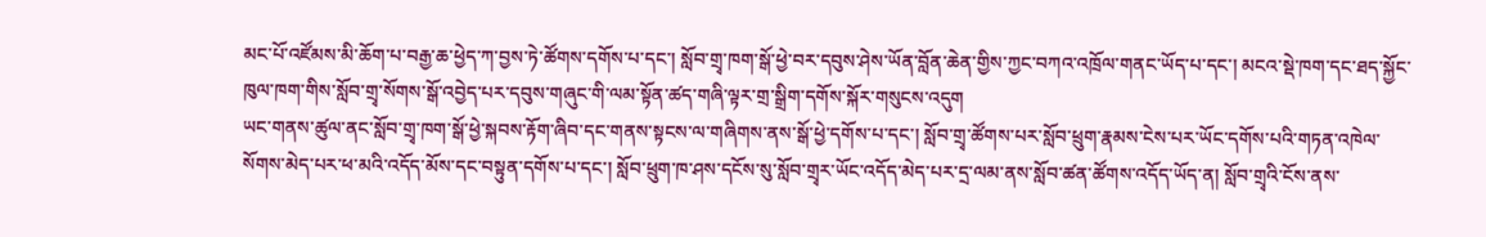མང་པོ་འཛོམས་མི་ཆོག་པ་བརྒྱ་ཆ་ཕྱེད་ཀ་བྱས་ཏེ་ཚོགས་དགོས་པ་དང་། སློབ་གྲྭ་ཁག་སྒོ་ཕྱེ་བར་དབུས་ཤེས་ཡོན་བློན་ཆེན་གྱིས་ཀྱང་བཀའ་འཁྲོལ་གནང་ཡོད་པ་དང་། མངའ་སྡེ་ཁག་དང་ཐད་སྐྱོང་ཁུལ་ཁག་གིས་སློབ་གྲྭ་སོགས་སྒོ་འབྱེད་པར་དབུས་གཞུང་གི་ལམ་སྟོན་ཚད་གཞི་ལྟར་གྲ་སྒྲིག་དགོས་སྐོར་གསུངས་འདུག
ཡང་གནས་ཚུལ་ནང་སློབ་གྲྭ་ཁག་སྒོ་ཕྱེ་སྐབས་རྟོག་ཞིབ་དང་གནས་སྟངས་ལ་གཞིགས་ནས་སྒོ་ཕྱེ་དགོས་པ་དང་། སློབ་གྲྭ་ཚོགས་པར་སློབ་ཕྲུག་རྣམས་ངེས་པར་ཡོང་དགོས་པའི་གཏན་འཁེལ་སོགས་མེད་པར་ཕ་མའི་འདོད་མོས་དང་བསྟུན་དགོས་པ་དང་། སློབ་ཕྲུག་ཁ་ཤས་དངོས་སུ་སློབ་གྲྭར་ཡོང་འདོད་མེད་པར་དྲ་ལམ་ནས་སློབ་ཚན་ཚོགས་འདོད་ཡོད་ན། སློབ་གྲྭའི་ངོས་ནས་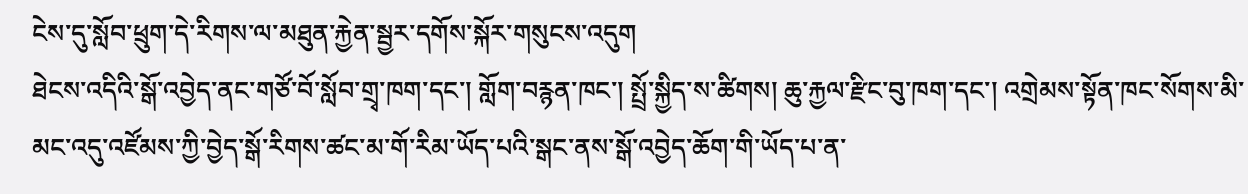ངེས་དུ་སློབ་ཕྲུག་དེ་རིགས་ལ་མཐུན་རྐྱེན་སྦྱར་དགོས་སྐོར་གསུངས་འདུག
ཐེངས་འདིའི་སྒོ་འབྱེད་ནང་གཙོ་བོ་སློབ་གྲྭ་ཁག་དང་། གློག་བརྙན་ཁང་། སྤྲོ་སྐྱིད་ས་ཚིགས། ཆུ་རྐྱལ་རྫིང་བུ་ཁག་དང་། འགྲེམས་སྟོན་ཁང་སོགས་མི་མང་འདུ་འཛོམས་ཀྱི་བྱེད་སྒོ་རིགས་ཚང་མ་གོ་རིམ་ཡོད་པའི་སྒང་ནས་སྒོ་འབྱེད་ཆོག་གི་ཡོད་པ་ན་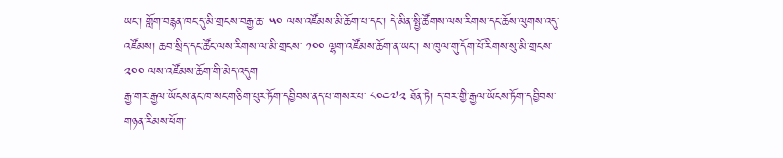ཡང་། གློག་བརྙན་ཁང་དུ་མི་གྲངས་བརྒྱ་ཆ་ ༥༠ ལས་འཛོམས་མི་ཆོག་པ་དང་། དེ་མིན་སྤྱི་ཚོགས་ལས་རིགས་དང་ཆོས་ལུགས་འདུ་འཛོམས། ཆབ་སྲིད་དང་ཚོང་ལས་རིགས་ལ་མི་གྲངས་ ༡༠༠ ལྷག་འཛོམས་ཆོག་ན་ཡང་། ས་ཁུལ་གུ་དོག་པོ་རིགས་སུ་མི་གྲངས་ ༢༠༠ ལས་འཛོམས་ཆོག་གི་མེད་འདུག
རྒྱ་གར་རྒྱལ་ཡོངས་ནང་ཁ་སང་གཅིག་པུར་ཏོག་དབྱིབས་ནད་པ་གསར་པ་ ༨༠༤༧༢ ཐོན་ཏེ། ད་བར་གྱི་རྒྱལ་ཡོངས་ཏོག་དབྱིབས་གཉན་རིམས་ཕོག་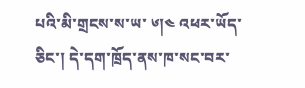པའི་མི་གྲངས་ས་ཡ་ ༦།༤ འཕར་ཡོད་ཅིང་། དེ་དག་ཁྲོད་ནས་ཁ་སང་བར་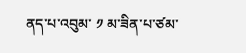ནད་པ་འབུམ་ ༡ མ་ཟིན་པ་ཙམ་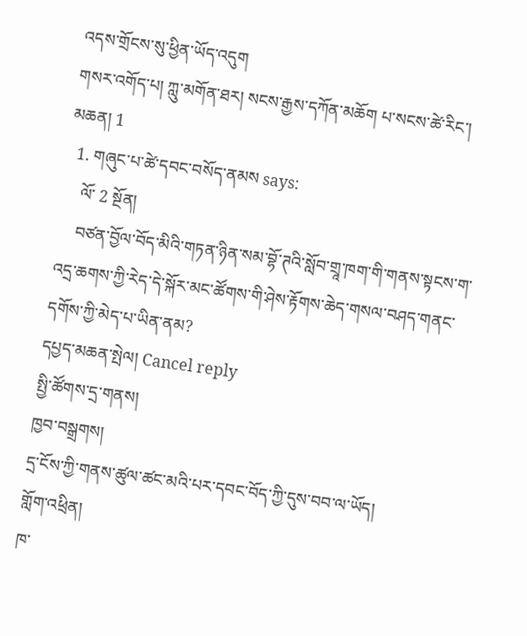འདས་གྲོངས་སུ་ཕྱིན་ཡོད་འདུག
གསར་འགོད་པ། ཀླུ་མགོན་ཐར། སངས་རྒྱས་དཀོན་མཆོག པ་སངས་ཚེ་རིང་།
མཆན། 1
  1. གཞུང་པ་ཚེ་དབང་བསོད་ནམས says:
    ལོ་ 2 སྔོན།
    བཙན་བྱོལ་བོད་མིའི་གཏན་ཉིན་སམ་བྷོ་ཊའི་སློབ་གྲཱ་ཁག་གི་གནས་སྟངས་ག་འདྲ་ཆགས་ཀྱི་རེད་དེ་སྐོར་མང་ཚོགས་གི་ཤེས་རྟོགས་ཆེད་གསལ་བཤད་གནང་དགོས་ཀྱི་མེད་པ་ཡིན་ནམ?
དཔྱད་མཆན་སྤེལ། Cancel reply
སྤྱི་ཚོགས་དྲ་གནས།
ཁྱབ་བསྒྲགས།
དྲ་ངོས་ཀྱི་གནས་ཚུལ་ཚང་མའི་པར་དབང་བོད་ཀྱི་དུས་བབ་ལ་ཡོད།
གློག་འཕྲིན།
ཁ་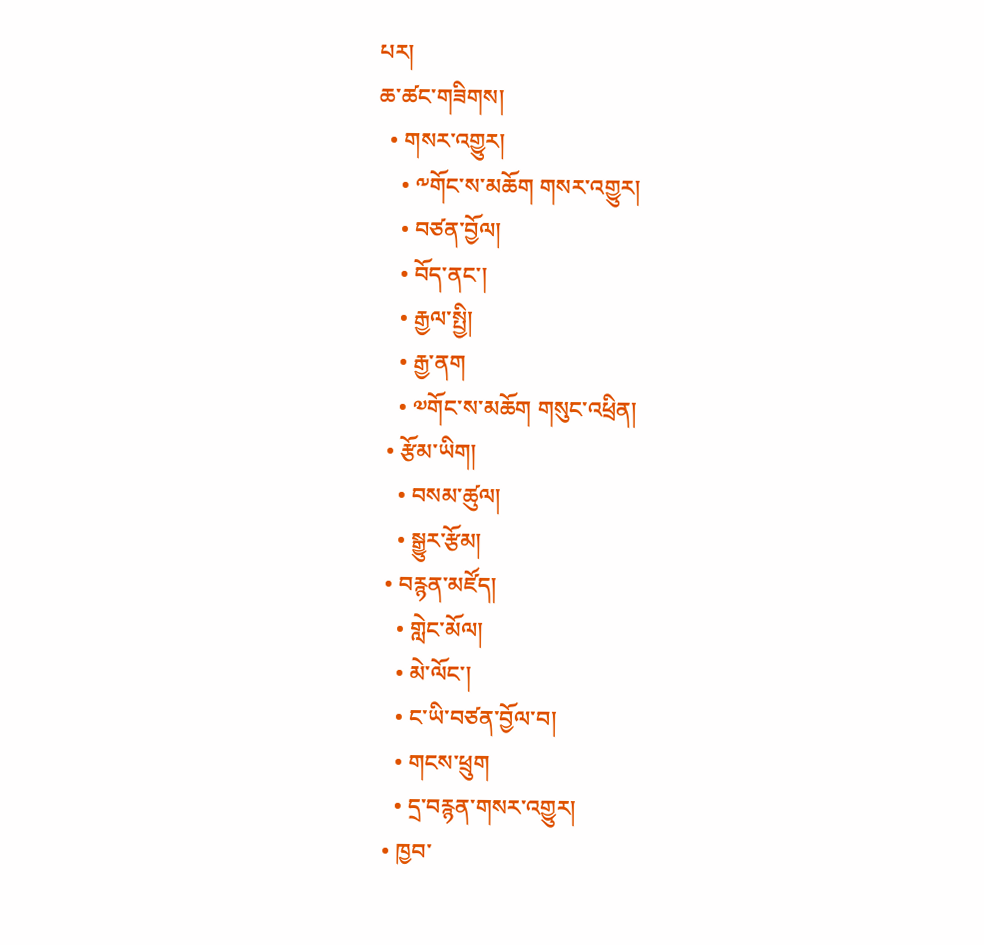པར།
ཆ་ཚང་གཟིགས།
  • གསར་འགྱུར།
    • ༸གོང་ས་མཆོག གསར་འགྱུར།
    • བཙན་བྱོལ།
    • བོད་ནང་།
    • རྒྱལ་སྤྱི།
    • རྒྱ་ནག
    • ༧གོང་ས་མཆོག གསུང་འཕྲིན།
  • རྩོམ་ཡིག།
    • བསམ་ཚུལ།
    • སྒྱུར་རྩོམ།
  • བརྙན་མཛོད།
    • གླེང་མོལ།
    • མེ་ལོང་།
    • ང་ཡི་བཙན་བྱོལ་བ།
    • གངས་ཕྲུག
    • དྲ་བརྙན་གསར་འགྱུར།
  • ཁྱབ་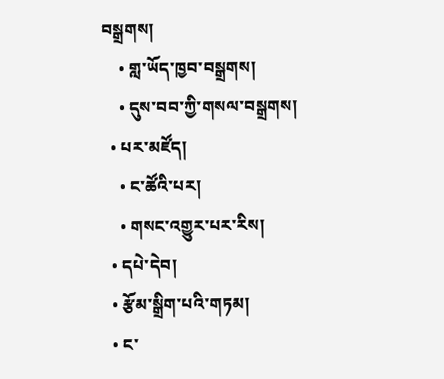བསྒྲགས།
    • གླ་ཡོད་ཁྱབ་བསྒྲགས།
    • དུས་བབ་ཀྱི་གསལ་བསྒྲགས།
  • པར་མཛོད།
    • ང་ཚོའི་པར།
    • གསང་འགྱུར་པར་རིས།
  • དཔེ་དེབ།
  • རྩོམ་སྒྲིག་པའི་གཏམ།
  • ང་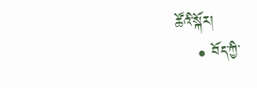ཚོའི་སྐོར།
    • བོད་ཀྱི་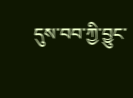དུས་བབ་ཀྱི་བྱུང་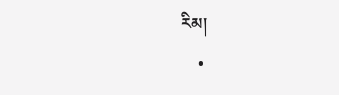རིམ།
    •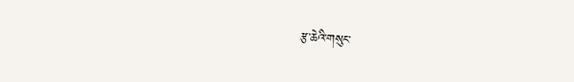རྩ་ཆེའི་གསུང་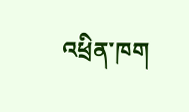འཕྲིན་ཁག